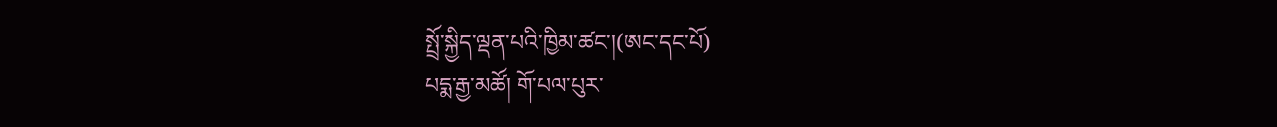སྤྲོ་སྐྱིད་ལྡན་པའི་ཁྱིམ་ཚང་།(ཨང་དང་པོ)
པདྨ་རྒྱ་མཚོ། གོ་པལ་པུར་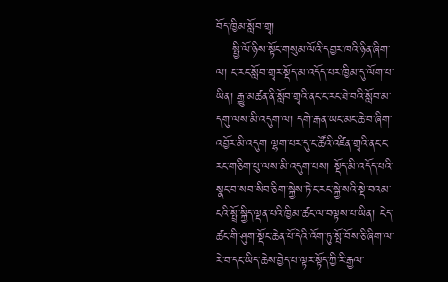བོད་ཁྱིམ་སློབ་གྲྭ།
    སྤྱི་ལོ་ཉིས་སྟོང་གསུམ་ལོའི་དབྱར་ཁའི་ཉིན་ཞིག་ལ། ང་རང་སློབ་གྲྭར་སྡོད་མ་འདོད་པར་ཁྱིམ་དུ་ལོག་པ་ཡིན། རྒྱུ་མཚན་ནི་སློབ་གྲྭའི་ནང་ང་རང་ཐེ་བའི་སློབ་མ་དགུ་ལས་མི་འདུག་ལ། དགེ་རྒན་ཡང་མང་ཆེ་བ་ཞིག་འབྱོར་མི་འདུག ལྷག་པར་དུ་ང་ཚོའི་འཛིན་གྲྭའི་ནང་ང་རང་གཅིག་པུ་ལས་མི་འདུག་པས། སྡོད་མི་འདོད་པའི་སྣང་བ་སབ་སིབ་ཅིག་སྐྱེས་ཏེ་ང་རང་སྐྱེ་སའི་སྡེ་བའམ་ངའི་སྤྲོ་སྐྱིད་ལྡན་པའི་ཁྱིམ་ཚང་ལ་བལྟས་པ་ཡིན། ངེད་ཚང་གི་ཤུག་སྡོང་ཆེན་པོ་དེའི་འོག་ཏུ་སྤོ་བོས་ཅི་ཞིག་ལ་རེ་བ་དང་ཡིད་ཆེས་བྱེད་པ་ལྟར་སྟོད་ཀྱི་རི་རྒྱལ་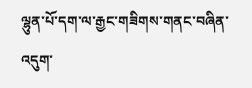ལྷུན་པོ་དག་ལ་རྒྱང་གཟིགས་གནང་བཞིན་འདུག་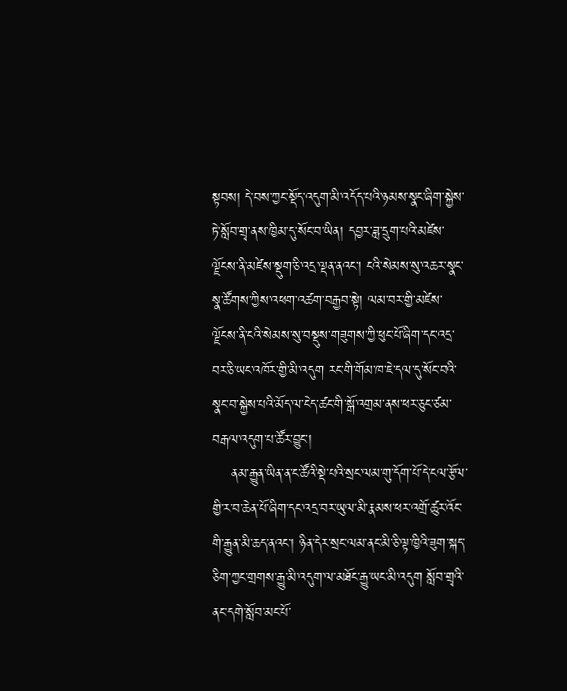སྟབས། དེ་བས་ཀྱང་སྡོད་འདུག་མི་འདོད་པའི་ཉམས་སྣང་ཞིག་སྐྱེས་ཏེ་སློབ་གྲྭ་ནས་ཁྱིམ་དུ་སོང་བ་ཡིན། དབྱར་ཟླ་དྲུག་པའི་མཛེས་ལྗོངས་ནི་མཛེས་སྡུག་ཅི་འདྲ་ལྡན་ནའང་། ངའི་སེམས་སུ་འཆར་སྣང་སྣ་ཚོགས་ཀྱིས་འཕག་འཚག་བརྒྱབ་སྟེ། ལམ་བར་གྱི་མཛེས་ལྗོངས་ནི་ངའི་སེམས་སུ་བསྡུས་གཟུགས་ཀྱི་ཕུང་པོ་ཞིག་དང་འདྲ་བར་ཅི་ཡང་འཁོར་གྱི་མི་འདུག རང་གི་གོམ་ཁ་ཇེ་དལ་དུ་སོང་བའི་སྣང་བ་སྐྱེས་པའི་མོད་ལ་ངེད་ཚང་གི་སྒོ་འགྲམ་ནས་ཕར་ཅུང་ཙམ་བརྒལ་འདུག་པ་ཚོར་བྱུང་།
    ནམ་རྒྱུན་ཡིན་ན་ང་ཚོའི་སྡེ་པའི་སྲང་ལམ་གུ་དོག་པོ་དེ་ངལ་རྩོལ་གྱི་ར་བ་ཆེན་པོ་ཞིག་དང་འདྲ་བར་ཡུལ་མི་རྣམས་ཕར་འགྲོ་ཚུར་འོང་གི་རྒྱུན་མི་ཆད་ནའང་། ཉིན་དེར་སྲང་ལམ་ནང་མི་ཅི་ལྟ་ཁྱིའི་ཟུག་སྐད་ཅིག་ཀྱང་གྲགས་རྒྱུ་མི་འདུག་ལ་མཐོང་རྒྱུ་ཡང་མི་འདུག སློབ་གྲྭའི་ནང་དགེ་སློབ་མང་པོ་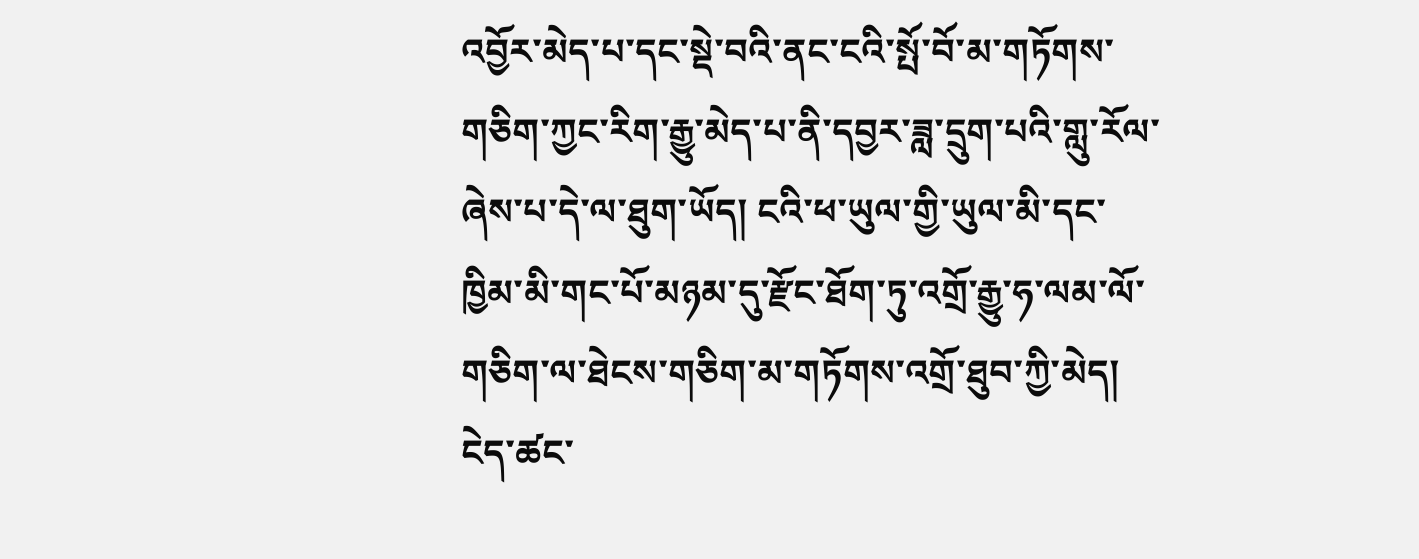འབྱོར་མེད་པ་དང་སྡེ་བའི་ནང་ངའི་སྤོ་བོ་མ་གཏོགས་གཅིག་ཀྱང་རིག་རྒྱུ་མེད་པ་ནི་དབྱར་ཟླ་དྲུག་པའི་གླུ་རོལ་ཞེས་པ་དེ་ལ་ཐུག་ཡོད། ངའི་ཕ་ཡུལ་གྱི་ཡུལ་མི་དང་ཁྱིམ་མི་གང་པོ་མཉམ་དུ་རྫོང་ཐོག་ཏུ་འགྲོ་རྒྱུ་ཧ་ལམ་ལོ་གཅིག་ལ་ཐེངས་གཅིག་མ་གཏོགས་འགྲོ་ཐུབ་ཀྱི་མེད། ངེད་ཚང་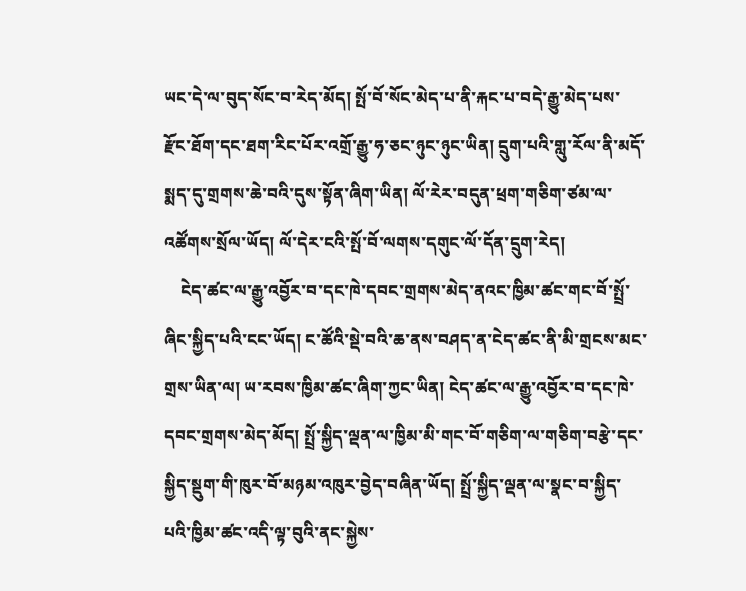ཡང་དེ་ལ་བུད་སོང་བ་རེད་མོད། སྤོ་བོ་སོང་མེད་པ་ནི་རྐང་པ་བདེ་རྒྱུ་མེད་པས་རྫོང་ཐོག་དང་ཐག་རིང་པོར་འགྲོ་རྒྱུ་ཧ་ཅང་ཉུང་ཉུང་ཡིན། དྲུག་པའི་གླུ་རོལ་ནི་མདོ་སྨད་དུ་གྲགས་ཆེ་བའི་དུས་སྟོན་ཞིག་ཡིན། ལོ་རེར་བདུན་ཕྲག་གཅིག་ཙམ་ལ་འཚོགས་སྲོལ་ཡོད། ལོ་དེར་ངའི་སྤོ་བོ་ལགས་དགུང་ལོ་དོན་དྲུག་རེད།
    ངེད་ཚང་ལ་རྒྱུ་འབྱོར་བ་དང་ཁེ་དབང་གྲགས་མེད་ནའང་ཁྱིམ་ཚང་གང་བོ་སྤྲོ་ཞིང་སྐྱིད་པའི་ངང་ཡོད། ང་ཚོའི་སྡེ་བའི་ཆ་ནས་བཤད་ན་ངེད་ཚང་ནི་མི་གྲངས་མང་གྲས་ཡིན་ལ། ཡ་རབས་ཁྱིམ་ཚང་ཞིག་ཀྱང་ཡིན། ངེད་ཚང་ལ་རྒྱུ་འབྱོར་བ་དང་ཁེ་དབང་གྲགས་མེད་མོད། སྤྲོ་སྐྱིད་ལྡན་ལ་ཁྱིམ་མི་གང་བོ་གཅིག་ལ་གཅིག་བརྩེ་དང་སྐྱིད་སྡུག་གི་ཁུར་བོ་མཉམ་འཁུར་བྱེད་བཞིན་ཡོད། སྤྲོ་སྐྱིད་ལྡན་ལ་སྣང་བ་སྐྱིད་པའི་ཁྱིམ་ཚང་འདི་ལྟ་བུའི་ནང་སྐྱེས་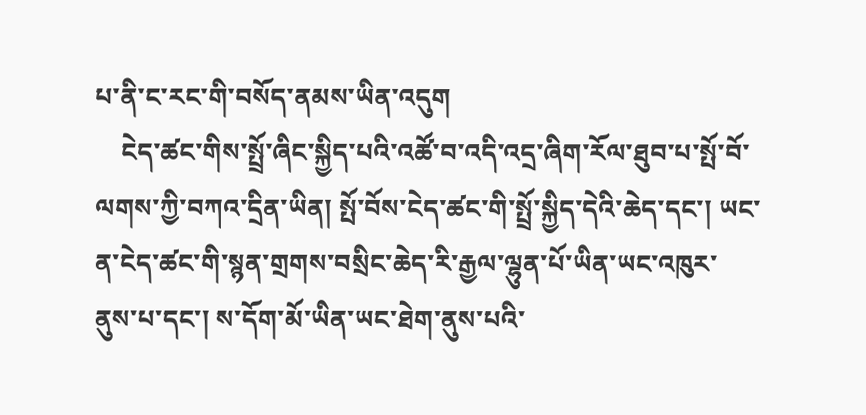པ་ནི་ང་རང་གི་བསོད་ནམས་ཡིན་འདུག
    ངེད་ཚང་གིས་སྤྲོ་ཞིང་སྐྱིད་པའི་འཚོ་བ་འདི་འདྲ་ཞིག་རོལ་ཐུབ་པ་སྤོ་བོ་ལགས་ཀྱི་བཀའ་དྲིན་ཡིན། སྤོ་བོས་ངེད་ཚང་གི་སྤྲོ་སྐྱིད་དེའི་ཆེད་དང་། ཡང་ན་ངེད་ཚང་གི་སྙན་གྲགས་བསྲིང་ཆེད་རི་རྒྱལ་ལྷུན་པོ་ཡིན་ཡང་འཁུར་ནུས་པ་དང་། ས་དོག་མོ་ཡིན་ཡང་ཐེག་ནུས་པའི་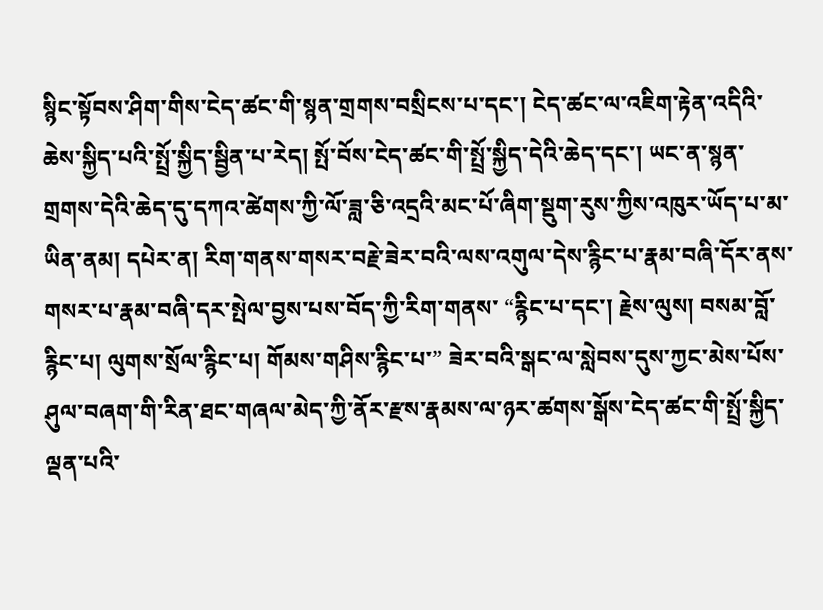སྙིང་སྟོབས་ཤིག་གིས་ངེད་ཚང་གི་སྙན་གྲགས་བསྲིངས་པ་དང་། ངེད་ཚང་ལ་འཇིག་རྟེན་འདིའི་ཆེས་སྐྱིད་པའི་སྤྲོ་སྐྱིད་སྦྱིན་པ་རེད། སྤོ་བོས་ངེད་ཚང་གི་སྤྲོ་སྐྱིད་དེའི་ཆེད་དང་། ཡང་ན་སྙན་གྲགས་དེའི་ཆེད་དུ་དཀའ་ཚེགས་ཀྱི་ལོ་ཟླ་ཅི་འདྲའི་མང་པོ་ཞིག་སྡུག་རུས་ཀྱིས་འཁུར་ཡོད་པ་མ་ཡིན་ནམ། དཔེར་ན། རིག་གནས་གསར་བརྗེ་ཟེར་བའི་ལས་འགུལ་དེས་རྙིང་པ་རྣམ་བཞི་དོར་ནས་གསར་པ་རྣམ་བཞི་དར་སྤེལ་བྱས་པས་བོད་ཀྱི་རིག་གནས་ “རྙིང་པ་དང་། རྗེས་ལུས། བསམ་བློ་རྙིང་པ། ལུགས་སྲོལ་རྙིང་པ། གོམས་གཤིས་རྙིང་པ་” ཟེར་བའི་སྒང་ལ་སླེབས་དུས་ཀྱང་མེས་པོས་ཤུལ་བཞག་གི་རིན་ཐང་གཞལ་མེད་ཀྱི་ནོར་རྫས་རྣམས་ལ་ཉར་ཚགས་སྒོས་ངེད་ཚང་གི་སྤྲོ་སྐྱིད་ལྡན་པའི་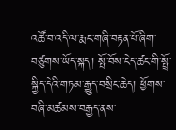འཚོ་བ་འདི་ལ་རྨང་གཞི་བརྟན་པོ་ཞིག་བཙུགས་ཡོད་སྐད། སྤོ་བོས་ངེད་ཚང་གི་སྤྲོ་སྐྱིད་དེའི་གཏམ་རྒྱུད་བསྲིང་ཆེད། ཕྱོགས་བཞི་མཚམས་བརྒྱད་ནས་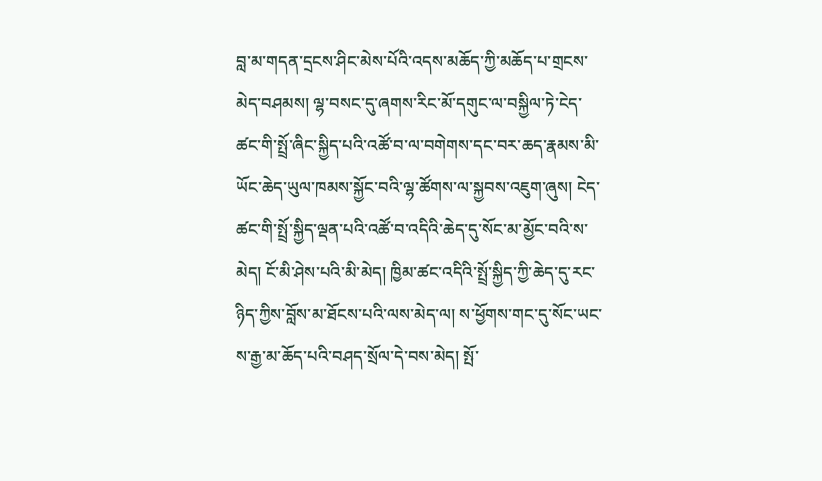བླ་མ་གདན་དྲངས་ཤིང་མེས་པོའི་འདས་མཆོད་ཀྱི་མཆོད་པ་གྲངས་མེད་བཤམས། ལྷ་བསང་དུ་ཞགས་རིང་མོ་དགུང་ལ་བསྐྱིལ་ཏེ་ངེད་ཚང་གི་སྤྲོ་ཞིང་སྐྱིད་པའི་འཚོ་བ་ལ་བགེགས་དང་བར་ཆད་རྣམས་མི་ཡོང་ཆེད་ཡུལ་ཁམས་སྐྱོང་བའི་ལྷ་ཚོགས་ལ་སྐྱབས་འཇུག་ཞུས། ངེད་ཚང་གི་སྤྲོ་སྐྱིད་ལྡན་པའི་འཚོ་བ་འདིའི་ཆེད་དུ་སོང་མ་མྱོང་བའི་ས་མེད། ངོ་མི་ཤེས་པའི་མི་མེད། ཁྱིམ་ཚང་འདིའི་སྤྲོ་སྐྱིད་ཀྱི་ཆེད་དུ་རང་ཉིད་ཀྱིས་བློས་མ་ཐོངས་པའི་ལས་མེད་ལ། ས་ཕྱོགས་གང་དུ་སོང་ཡང་ས་རྒྱ་མ་ཆོད་པའི་བཤད་སྲོལ་དེ་བས་མེད། སྤོ་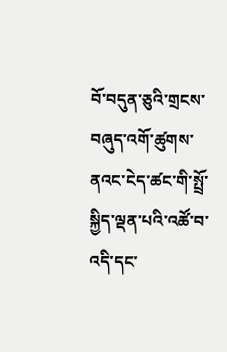བོ་བདུན་ཅུའི་གྲངས་བཞུད་འགོ་ཚུགས་ནའང་ངེད་ཚང་གི་སྤྲོ་སྐྱིད་ལྡན་པའི་འཚོ་བ་འདི་དང་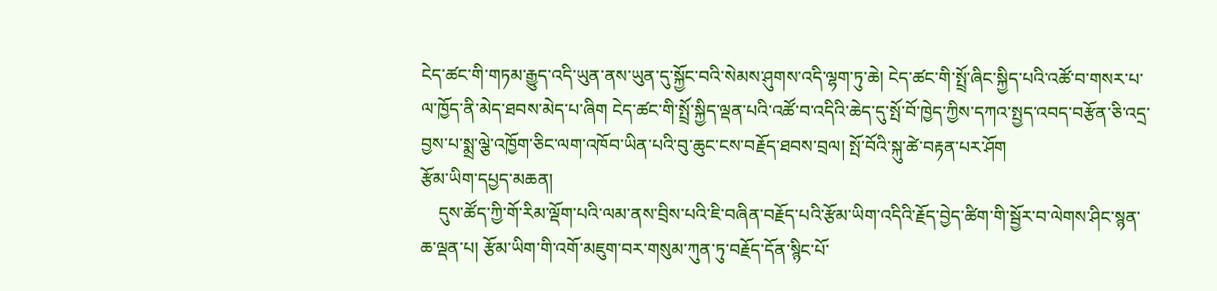ངེད་ཚང་གི་གཏམ་རྒྱུད་འདི་ཡུན་ནས་ཡུན་དུ་སྐྱོང་བའི་སེམས་ཤུགས་འདི་ལྷག་ཏུ་ཆེ། ངེད་ཚང་གི་སྤྲོ་ཞིང་སྐྱིད་པའི་འཚོ་བ་གསར་པ་ལ་ཁྱོད་ནི་མེད་ཐབས་མེད་པ་ཞིག ངེད་ཚང་གི་སྤྲོ་སྐྱིད་ལྡན་པའི་འཚོ་བ་འདིའི་ཆེད་དུ་སྤོ་བོ་ཁྱེད་ཀྱིས་དཀའ་སྤྱད་འབད་བརྩོན་ཅི་འདྲ་བྱས་པ་སྨྲ་ལྕེ་འཁྱོག་ཅིང་ལག་འཁོབ་ཡིན་པའི་བུ་ཆུང་ངས་བརྗོད་ཐབས་བྲལ། སྤོ་བོའི་སྐུ་ཚེ་བརྟན་པར་ཤོག
རྩོམ་ཡིག་དཔྱད་མཆན།
    དུས་ཚོད་ཀྱི་གོ་རིམ་ལྡོག་པའི་ལམ་ནས་བྲིས་པའི་ཇི་བཞིན་བརྗོད་པའི་རྩོམ་ཡིག་འདིའི་རྗོད་བྱེད་ཚིག་གི་སྦྱོར་བ་ལེགས་ཤིང་སྙན་ཆ་ལྡན་པ། རྩོམ་ཡིག་གི་འགོ་མཇུག་བར་གསུམ་ཀུན་ཏུ་བརྗོད་དོན་སྙིང་པོ་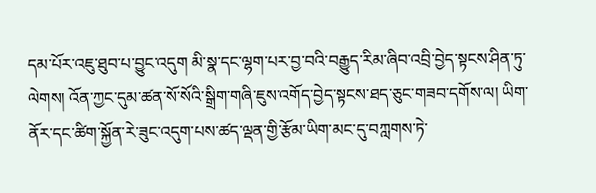དམ་པོར་འཇུ་ཐུབ་པ་བྱུང་འདུག མི་སྣ་དང་ལྷག་པར་བྱ་བའི་བརྒྱུད་རིམ་ཞིབ་འབྲི་བྱེད་སྟངས་ཤིན་ཏུ་ལེགས། འོན་ཀྱང་དུམ་ཚན་སོ་སོའི་སྒྲིག་གཞི་ཇུས་འགོད་བྱེད་སྟངས་ཐད་ཅུང་གཟབ་དགོས་ལ། ཡིག་ནོར་དང་ཚིག་སྐྱོན་རེ་ཟུང་འདུག་པས་ཚད་ལྡན་གྱི་རྩོམ་ཡིག་མང་དུ་བཀླགས་ཏེ་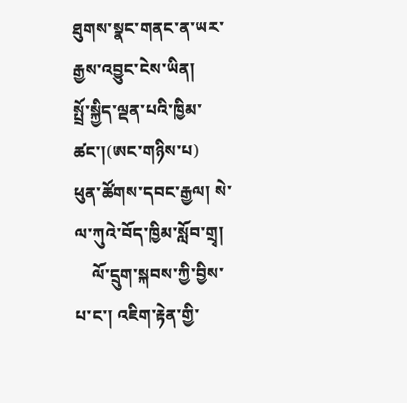ཐུགས་སྣང་གནང་ན་ཡར་རྒྱས་འབྱུང་ངེས་ཡིན།
སྤྲོ་སྐྱིད་ལྡན་པའི་ཁྱིམ་ཚང་།(ཨང་གཉིས་པ)
ཕུན་ཚོགས་དབང་རྒྱལ། སེ་ལ་ཀུའེ་བོད་ཁྱིམ་སློབ་གྲྭ།
    ལོ་དྲུག་སྐབས་ཀྱི་བྱིས་པ་ང་། འཇིག་རྟེན་གྱི་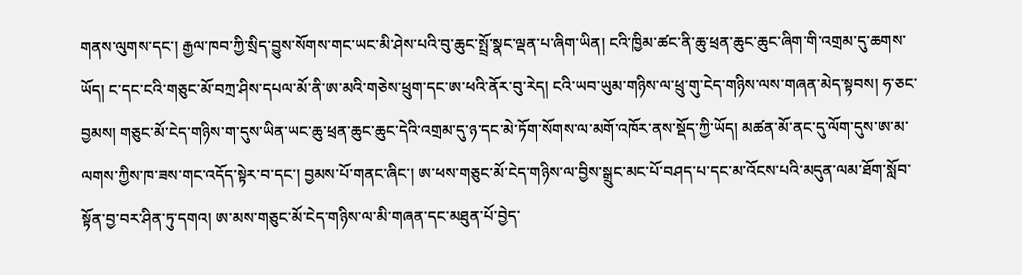གནས་ལུགས་དང་། རྒྱལ་ཁབ་ཀྱི་སྲིད་བྱུས་སོགས་གང་ཡང་མི་ཤེས་པའི་བུ་ཆུང་སྤྲོ་སྣང་ལྡན་པ་ཞིག་ཡིན། ངའི་ཁྱིམ་ཚང་ནི་ཆུ་ཕྲན་ཆུང་ཆུང་ཞིག་གི་འགྲམ་དུ་ཆགས་ཡོད། ང་དང་ངའི་གཅུང་མོ་བཀྲ་ཤིས་དཔལ་མོ་ནི་ཨ་མའི་གཅེས་ཕྲུག་དང་ཨ་ཕའི་ནོར་བུ་རེད། ངའི་ཡབ་ཡུམ་གཉིས་ལ་ཕྲུ་གུ་ངེད་གཉིས་ལས་གཞན་མེད་སྟབས། ཧ་ཅང་བྱམས། གཅུང་མོ་ངེད་གཉིས་ག་དུས་ཡིན་ཡང་ཆུ་ཕྲན་ཆུང་ཆུང་དེའི་འགྲམ་དུ་ཉ་དང་མེ་ཏོག་སོགས་ལ་མགོ་འཁོར་ནས་སྡོད་ཀྱི་ཡོད། མཚན་མོ་ནང་དུ་ལོག་དུས་ཨ་མ་ལགས་ཀྱིས་ཁ་ཟས་གང་འདོད་སྟེར་བ་དང་། བྱམས་པོ་གནང་ཞིང་། ཨ་ཕས་གཅུང་མོ་ངེད་གཉིས་ལ་བྱིས་སྒྲུང་མང་པོ་བཤད་པ་དང་མ་འོངས་པའི་མདུན་ལམ་ཐོག་སློབ་སྟོན་བྱ་བར་ཤིན་ཏུ་དགའ། ཨ་མས་གཅུང་མོ་ངེད་གཉིས་ལ་མི་གཞན་དང་མཐུན་པོ་བྱེད་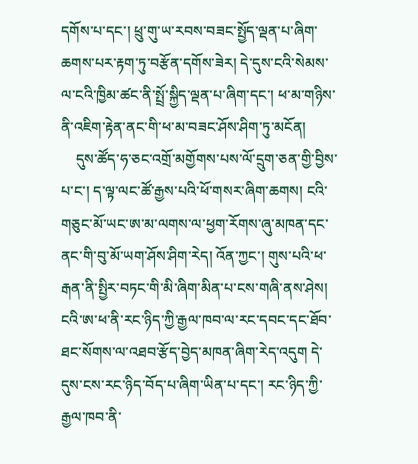དགོས་པ་དང་། ཕྲུ་གུ་ཡ་རབས་བཟང་སྤྱོད་ལྡན་པ་ཞིག་ཆགས་པར་རྟག་ཏུ་བརྩོན་དགོས་ཟེར། དེ་དུས་ངའི་སེམས་ལ་ངའི་ཁྱིམ་ཚང་ནི་སྤྲོ་སྐྱིད་ལྡན་པ་ཞིག་དང་། ཕ་མ་གཉིས་ནི་འཇིག་རྟེན་ནང་གི་ཕ་མ་བཟང་ཤོས་ཤིག་ཏུ་མངོན།
    དུས་ཚོད་ཧ་ཅང་འགྲོ་མགྱོགས་པས་ལོ་དྲུག་ཅན་གྱི་བྱིས་པ་ང་། ད་ལྟ་ལང་ཚོ་རྒྱས་པའི་ཕོ་གསར་ཞིག་ཆགས། ངའི་གཅུང་མོ་ཡང་ཨ་མ་ལགས་ལ་ཕྱག་རོགས་ཞུ་མཁན་དང་ནང་གི་བུ་མོ་ཡག་ཤོས་ཤིག་རེད། འོན་ཀྱང་། གུས་པའི་ཕ་རྒན་ནི་སྤྱིར་བཏང་གི་མི་ཞིག་མིན་པ་ངས་གཞི་ནས་ཤེས། ངའི་ཨ་ཕ་ནི་རང་ཉིད་ཀྱི་རྒྱལ་ཁབ་ལ་རང་དབང་དང་ཐོབ་ཐང་སོགས་ལ་འཐབ་རྩོད་བྱེད་མཁན་ཞིག་རེད་འདུག དེ་དུས་ངས་རང་ཉིད་བོད་པ་ཞིག་ཡིན་པ་དང་། རང་ཉིད་ཀྱི་རྒྱལ་ཁབ་ནི་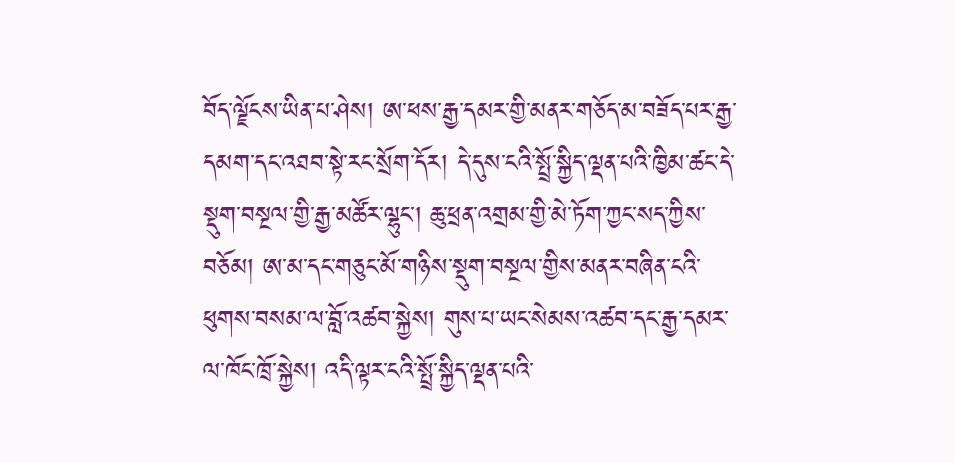བོད་ལྗོངས་ཡིན་པ་ཤེས། ཨ་ཕས་རྒྱ་དམར་གྱི་མནར་གཅོད་མ་བཟོད་པར་རྒྱ་དམག་དང་འཐབ་སྟེ་རང་སྲོག་དོར། དེ་དུས་ངའི་སྤྲོ་སྐྱིད་ལྡན་པའི་ཁྱིམ་ཚང་དེ་སྡུག་བསྔལ་གྱི་རྒྱ་མཚོར་ལྷུང་། ཆུ་ཕྲན་འགྲམ་གྱི་མེ་ཏོག་ཀྱང་སད་ཀྱིས་བཅོམ། ཨ་མ་དང་གཅུང་མོ་གཉིས་སྡུག་བསྔལ་གྱིས་མནར་བཞིན་ངའི་ཕུགས་བསམ་ལ་བློ་འཚབ་སྐྱེས། གུས་པ་ཡང་སེམས་འཚབ་དང་རྒྱ་དམར་ལ་ཁོང་ཁྲོ་སྐྱེས། འདི་ལྟར་ངའི་སྤྲོ་སྐྱིད་ལྡན་པའི་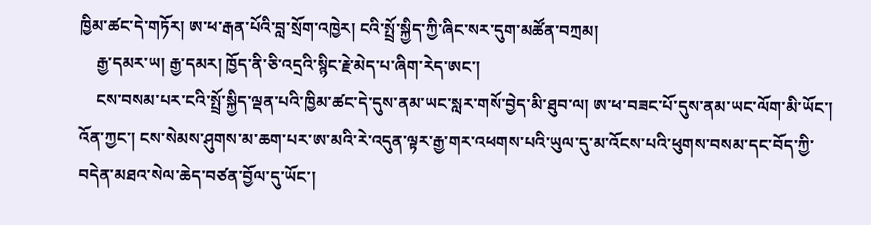ཁྱིམ་ཚང་དེ་གཏོར། ཨ་ཕ་རྒན་པོའི་བླ་སྲོག་འཁྱེར། ངའི་སྤྲོ་སྐྱིད་ཀྱི་ཞིང་སར་དུག་མཚོན་བཀྲམ།
    རྒྱ་དམར་ཡ། རྒྱ་དམར། ཁྱོད་ནི་ཅི་འདྲའི་སྙིང་རྗེ་མེད་པ་ཞིག་རེད་ཨང་།
    ངས་བསམ་པར་ངའི་སྤྲོ་སྐྱིད་ལྡན་པའི་ཁྱིམ་ཚང་དེ་དུས་ནམ་ཡང་སླར་གསོ་བྱེད་མི་ཐུབ་ལ། ཨ་ཕ་བཟང་པོ་དུས་ནམ་ཡང་ལོག་མི་ཡོང་། འོན་ཀྱང་། ངས་སེམས་ཤུགས་མ་ཆག་པར་ཨ་མའི་རེ་འདུན་ལྟར་རྒྱ་གར་འཕགས་པའི་ཡུལ་དུ་མ་འོངས་པའི་ཕུགས་བསམ་དང་བོད་ཀྱི་བདེན་མཐའ་སེལ་ཆེད་བཙན་བྱོལ་དུ་ཡོང་།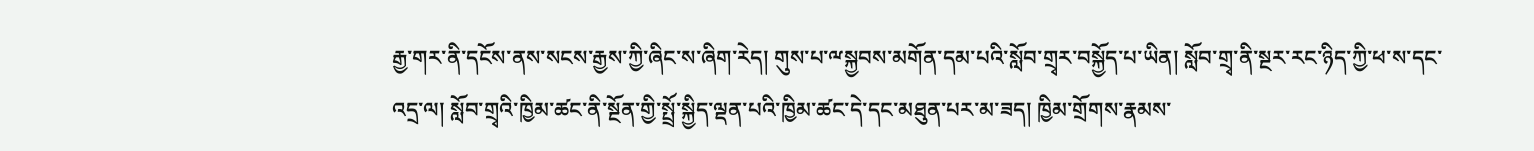རྒྱ་གར་ནི་དངོས་ནས་སངས་རྒྱས་ཀྱི་ཞིང་ས་ཞིག་རེད། གུས་པ་ྋསྐྱབས་མགོན་དམ་པའི་སློབ་གྲྭར་བསྐྱོད་པ་ཡིན། སློབ་གྲྭ་ནི་སྔར་རང་ཉིད་ཀྱི་ཕ་ས་དང་འདྲ་ལ། སློབ་གྲྭའི་ཁྱིམ་ཚང་ནི་སྔོན་གྱི་སྤྲོ་སྐྱིད་ལྡན་པའི་ཁྱིམ་ཚང་དེ་དང་མཐུན་པར་མ་ཟད། ཁྱིམ་གྲོགས་རྣམས་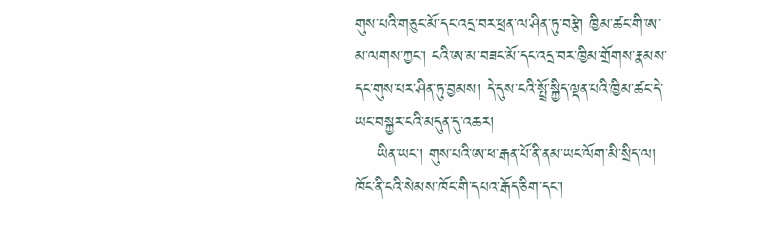གུས་པའི་གཅུང་མོ་དང་འདྲ་བར་ཕྲན་ལ་ཤིན་ཏུ་བརྩེ། ཁྱིམ་ཚང་གི་ཨ་མ་ལགས་ཀྱང་། ངའི་ཨ་མ་བཟང་མོ་དང་འདྲ་བར་ཁྱིམ་གྲོགས་རྣམས་དང་གུས་པར་ཤིན་ཏུ་བྱམས། དེ་དུས་ངའི་སྤྲོ་སྐྱིད་ལྡན་པའི་ཁྱིམ་ཚང་དེ་ཡང་བསྐྱར་ངའི་མདུན་དུ་འཆར།
    ཡིན་ཡང་། གུས་པའི་ཨ་ཕ་རྒན་པོ་ནི་ནམ་ཡང་ལོག་མི་སྲིད་ལ། ཁོང་ནི་ངའི་སེམས་ཁོང་གི་དཔའ་རྒོད་ཅིག་དང་།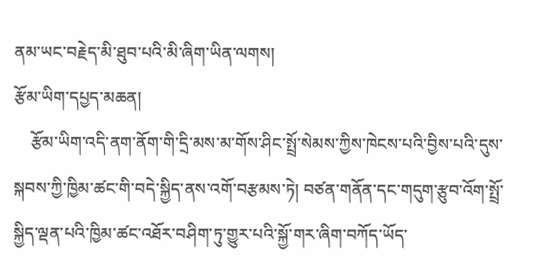ནམ་ཡང་བརྗེད་མི་ཐུབ་པའི་མི་ཞིག་ཡིན་ལགས།
རྩོམ་ཡིག་དཔྱད་མཆན།
    རྩོམ་ཡིག་འདི་ནག་ནོག་གི་དྲི་མས་མ་གོས་ཤིང་སྤྲོ་སེམས་ཀྱིས་ཁེངས་པའི་བྱིས་པའི་དུས་སྐབས་ཀྱི་ཁྱིམ་ཚང་གི་བདེ་སྐྱིད་ནས་འགོ་བརྩམས་ཏེ། བཙན་གནོན་དང་གདུག་རྩུབ་འོག་སྤྲོ་སྐྱིད་ལྡན་པའི་ཁྱིམ་ཚང་འཐོར་བཤིག་ཏུ་གྱུར་པའི་སྐྱོ་གར་ཞིག་བཀོད་ཡོད་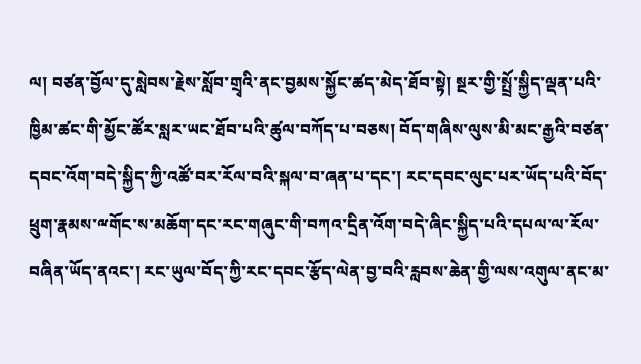ལ། བཙན་བྱོལ་དུ་སླེབས་རྗེས་སློབ་གྲྭའི་ནང་བྱམས་སྐྱོང་ཚད་མེད་ཐོབ་སྟེ། སྔར་གྱི་སྤྲོ་སྐྱིད་ལྡན་པའི་ཁྱིམ་ཚང་གི་མྱོང་ཚོར་སླར་ཡང་ཐོབ་པའི་ཚུལ་བཀོད་པ་བཅས། བོད་གཞིས་ལུས་མི་མང་རྒྱའི་བཙན་དབང་འོག་བདེ་སྐྱིད་ཀྱི་འཚོ་བར་རོལ་བའི་སྐལ་བ་ཞན་པ་དང་། རང་དབང་ལུང་པར་ཡོད་པའི་བོད་ཕྲུག་རྣམས་ྋགོང་ས་མཆོག་དང་རང་གཞུང་གི་བཀའ་དྲིན་འོག་བདེ་ཞིང་སྐྱིད་པའི་དཔལ་ལ་རོལ་བཞིན་ཡོད་ནའང་། རང་ཡུལ་བོད་ཀྱི་རང་དབང་རྩོད་ལེན་བྱ་བའི་རླབས་ཆེན་གྱི་ལས་འགུལ་ནང་མ་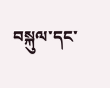བསྐུལ་དང་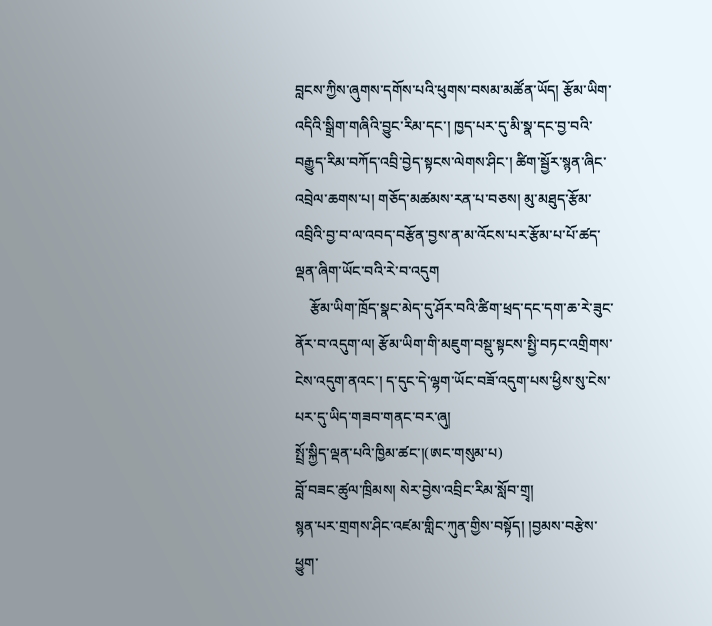བླངས་ཀྱིས་ཞུགས་དགོས་པའི་ཕུགས་བསམ་མཚོན་ཡོད། རྩོམ་ཡིག་འདིའི་སྒྲིག་གཞིའི་བྱུང་རིམ་དང་། ཁྱད་པར་དུ་མི་སྣ་དང་བྱ་བའི་བརྒྱུད་རིམ་བཀོད་འབྲི་བྱེད་སྟངས་ལེགས་ཤིང་། ཚིག་སྦྱོར་སྙན་ཞིང་འབྲེལ་ཆགས་པ། གཅོད་མཚམས་རན་པ་བཅས། མུ་མཐུད་རྩོམ་འབྲིའི་བྱ་བ་ལ་འབད་བརྩོན་བྱས་ན་མ་འོངས་པར་རྩོམ་པ་པོ་ཚད་ལྡན་ཞིག་ཡོང་བའི་རེ་བ་འདུག
    རྩོམ་ཡིག་ཁྲོད་སྣང་མེད་དུ་ཤོར་བའི་ཚིག་ཕྲད་དང་དག་ཆ་རེ་ཟུང་ནོར་བ་འདུག་ལ། རྩོམ་ཡིག་གི་མཇུག་བསྡུ་སྟངས་སྤྱི་བཏང་འགྲིགས་ངེས་འདུག་ནའང་། ད་དུང་དེ་ལྷག་ཡོང་བཟོ་འདུག་པས་ཕྱིས་སུ་ངེས་པར་དུ་ཡིད་གཟབ་གནང་བར་ཞུ།
སྤྲོ་སྐྱིད་ལྡན་པའི་ཁྱིམ་ཚང་།(ཨང་གསུམ་པ)
བློ་བཟང་ཚུལ་ཁྲིམས། སེར་བྱེས་འབྲིང་རིམ་སློབ་གྲྭ།
སྙན་པར་གྲགས་ཤིང་འཛམ་གླིང་ཀུན་གྱིས་བསྟོད། །བྱམས་བརྩེས་ཕྱུག་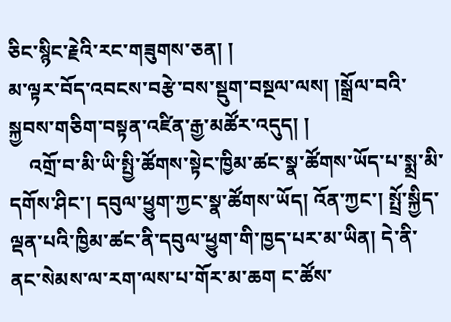ཅིང་སྙིང་རྗེའི་རང་གཟུགས་ཅན། །
མ་ལྟར་བོད་འབངས་བརྩེ་བས་སྡུག་བསྔལ་ལས། །སྒྲོལ་བའི་སྐྱབས་གཅིག་བསྟན་འཛིན་རྒྱ་མཚོར་འདུད། །
    འགྲོ་བ་མི་ཡི་སྤྱི་ཚོགས་སྟེང་ཁྱིམ་ཚང་སྣ་ཚོགས་ཡོད་པ་སྨྲ་མི་དགོས་ཤིང་། དབུལ་ཕྱུག་ཀྱང་སྣ་ཚོགས་ཡོད། འོན་ཀྱང་། སྤྲོ་སྐྱིད་ལྡན་པའི་ཁྱིམ་ཚང་ནི་དབུལ་ཕྱུག་གི་ཁྱད་པར་མ་ཡིན། དེ་ནི་ནང་སེམས་ལ་རག་ལས་པ་གོར་མ་ཆག ང་ཚོས་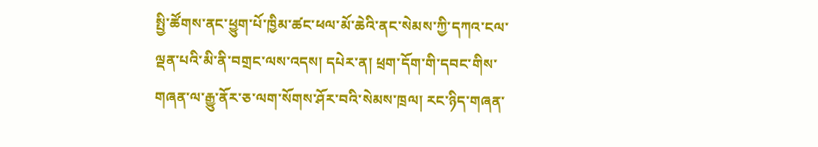སྤྱི་ཚོགས་ནང་ཕྱུག་པོ་ཁྱིམ་ཚང་ཕལ་མོ་ཆེའི་ནང་སེམས་ཀྱི་དཀའ་ངལ་ལྡན་པའི་མི་ནི་བགྲང་ལས་འདས། དཔེར་ན། ཕྲག་དོག་གི་དབང་གིས་གཞན་ལ་རྒྱུ་ནོར་ཅ་ལག་སོགས་ཤོར་བའི་སེམས་ཁྲལ། རང་ཉིད་གཞན་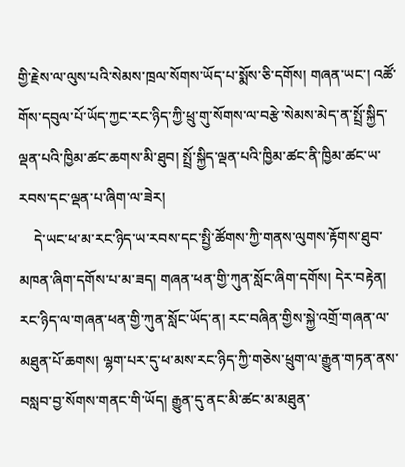གྱི་རྗེས་ལ་ལུས་པའི་སེམས་ཁྲལ་སོགས་ཡོད་པ་སྨོས་ཅི་དགོས། གཞན་ཡང་། འཚོ་གོས་དབུལ་པོ་ཡོད་ཀྱང་རང་ཉིད་ཀྱི་ཕྲུ་གུ་སོགས་ལ་བརྩེ་སེམས་མེད་ན་སྤྲོ་སྐྱིད་ལྡན་པའི་ཁྱིམ་ཚང་ཆགས་མི་ཐུབ། སྤྲོ་སྐྱིད་ལྡན་པའི་ཁྱིམ་ཚང་ནི་ཁྱིམ་ཚང་ཡ་རབས་དང་ལྡན་པ་ཞིག་ལ་ཟེར།
    དེ་ཡང་ཕ་མ་རང་ཉིད་ཡ་རབས་དང་སྤྱི་ཚོགས་ཀྱི་གནས་ལུགས་རྟོགས་ཐུབ་མཁན་ཞིག་དགོས་པ་མ་ཟད། གཞན་ཕན་གྱི་ཀུན་སློང་ཞིག་དགོས། དེར་བརྟེན། རང་ཉིད་ལ་གཞན་ཕན་གྱི་ཀུན་སློང་ཡོད་ན། རང་བཞིན་གྱིས་སྐྱེ་འགྲོ་གཞན་ལ་མཐུན་པོ་ཆགས། ལྷག་པར་དུ་ཕ་མས་རང་ཉིད་ཀྱི་གཅེས་ཕྲུག་ལ་རྒྱུན་གཏན་ནས་བསླབ་བྱ་སོགས་གནང་གི་ཡོད། རྒྱུན་དུ་ནང་མི་ཚང་མ་མཐུན་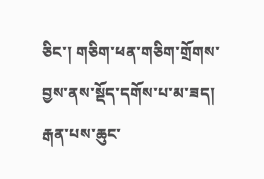ཅིང་། གཅིག་ཕན་གཅིག་གྲོགས་བྱས་ནས་སྡོད་དགོས་པ་མ་ཟད། རྒན་པས་ཆུང་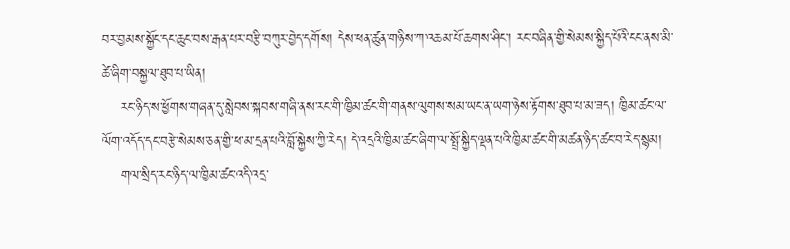བར་བྱམས་སྐྱོང་དང་ཆུང་བས་རྒན་པར་བརྩི་བཀུར་བྱེད་དགོས། དེས་ཕན་ཚུན་གཉིས་ཀ་འཆམ་པོ་ཆགས་ཤིང་། རང་བཞིན་གྱི་སེམས་སྐྱིད་པོའི་ངང་ནས་མི་ཚེ་ཞིག་བསྐྱལ་ཐུབ་པ་ཡིན།
    རང་ཉིད་ས་ཕྱོགས་གཞན་དུ་སླེབས་སྐབས་གཞི་ནས་རང་གི་ཁྱིམ་ཚང་གི་གནས་ལུགས་སམ་ཡང་ན་ཡག་ཉེས་རྟོགས་ཐུབ་པ་མ་ཟད། ཁྱིམ་ཚང་ལ་ལོག་འདོད་དང་བརྩེ་སེམས་ཅན་གྱི་ཕ་མ་དྲན་པའི་བློ་སྐྱེས་ཀྱི་རེད། དེ་འདྲའི་ཁྱིམ་ཚང་ཞིག་ལ་སྤྲོ་སྐྱིད་ལྡན་པའི་ཁྱིམ་ཚང་གི་མཚན་ཉིད་ཚང་བ་རེད་སྙམ།
    གལ་སྲིད་རང་ཉིད་ལ་ཁྱིམ་ཚང་འདི་འདྲ་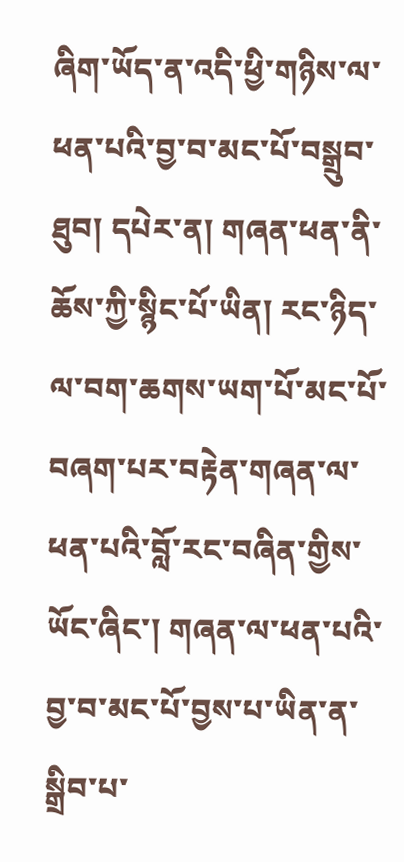ཞིག་ཡོད་ན་འདི་ཕྱི་གཉིས་ལ་ཕན་པའི་བྱ་བ་མང་པོ་བསྒྲུབ་ཐུབ། དཔེར་ན། གཞན་ཕན་ནི་ཆོས་ཀྱི་སྙིང་པོ་ཡིན། རང་ཉིད་ལ་བག་ཆགས་ཡག་པོ་མང་པོ་བཞག་པར་བརྟེན་གཞན་ལ་ཕན་པའི་བློ་རང་བཞིན་གྱིས་ཡོང་ཞིང་། གཞན་ལ་ཕན་པའི་བྱ་བ་མང་པོ་བྱས་པ་ཡིན་ན་སྒྲིབ་པ་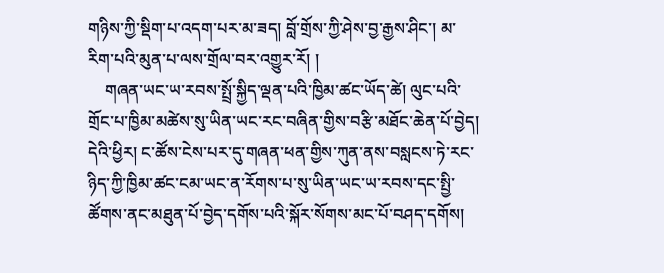གཉིས་ཀྱི་སྡིག་པ་འདག་པར་མ་ཟད། བློ་གྲོས་ཀྱི་ཤེས་བྱ་རྒྱས་ཤིང་། མ་རིག་པའི་མུན་པ་ལས་གྲོལ་བར་འགྱུར་རོ། །
    གཞན་ཡང་ཡ་རབས་སྤྲོ་སྐྱིད་ལྡན་པའི་ཁྱིམ་ཚང་ཡོད་ཚེ། ལུང་པའི་གྲོང་པ་ཁྱིམ་མཚེས་སུ་ཡིན་ཡང་རང་བཞིན་གྱིས་བརྩི་མཐོང་ཆེན་པོ་བྱེད། དེའི་ཕྱིར། ང་ཚོས་ངེས་པར་དུ་གཞན་ཕན་གྱིས་ཀུན་ནས་བསླངས་ཏེ་རང་ཉིད་ཀྱི་ཁྱིམ་ཚང་ངམ་ཡང་ན་རོགས་པ་སུ་ཡིན་ཡང་ཡ་རབས་དང་སྤྱི་ཚོགས་ནང་མཐུན་པོ་བྱེད་དགོས་པའི་སྐོར་སོགས་མང་པོ་བཤད་དགོས།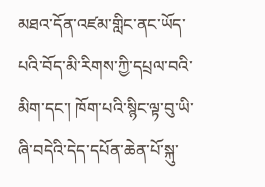མཐའ་དོན་འཛམ་གླིང་ནང་ཡོད་པའི་བོད་མི་རིགས་ཀྱི་དཔྲལ་བའི་མིག་དང་། ཁོག་པའི་སྙིང་ལྟ་བུ་ཡི་ཞི་བདེའི་དེད་དཔོན་ཆེན་པོ་སྐུ་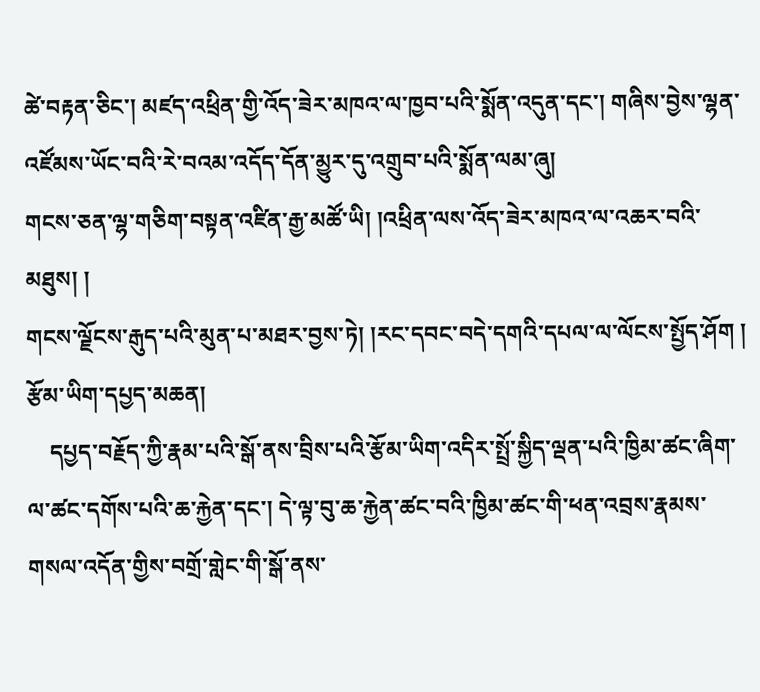ཚེ་བརྟན་ཅིང་། མཛད་འཕྲིན་གྱི་འོད་ཟེར་མཁའ་ལ་ཁྱབ་པའི་སྨོན་འདུན་དང་། གཞིས་བྱེས་ལྷན་འཛོམས་ཡོང་བའི་རེ་བའམ་འདོད་དོན་མྱུར་དུ་འགྲུབ་པའི་སྨོན་ལམ་ཞུ།
གངས་ཅན་ལྷ་གཅིག་བསྟན་འཛིན་རྒྱ་མཚོ་ཡི། །འཕྲིན་ལས་འོད་ཟེར་མཁའ་ལ་འཆར་བའི་མཐུས། །
གངས་ལྗོངས་རྒུད་པའི་མུན་པ་མཐར་བྱས་ཏེ། །རང་དབང་བདེ་དགའི་དཔལ་ལ་ལོངས་སྤྱོད་ཤོག །
རྩོམ་ཡིག་དཔྱད་མཆན།
    དཔྱད་བརྗོད་ཀྱི་རྣམ་པའི་སྒོ་ནས་བྲིས་པའི་རྩོམ་ཡིག་འདིར་སྤྲོ་སྐྱིད་ལྡན་པའི་ཁྱིམ་ཚང་ཞིག་ལ་ཚང་དགོས་པའི་ཆ་རྐྱེན་དང་། དེ་ལྟ་བུ་ཆ་རྐྱེན་ཚང་བའི་ཁྱིམ་ཚང་གི་ཕན་འབྲས་རྣམས་གསལ་འདོན་གྱིས་བགྲོ་གླེང་གི་སྒོ་ནས་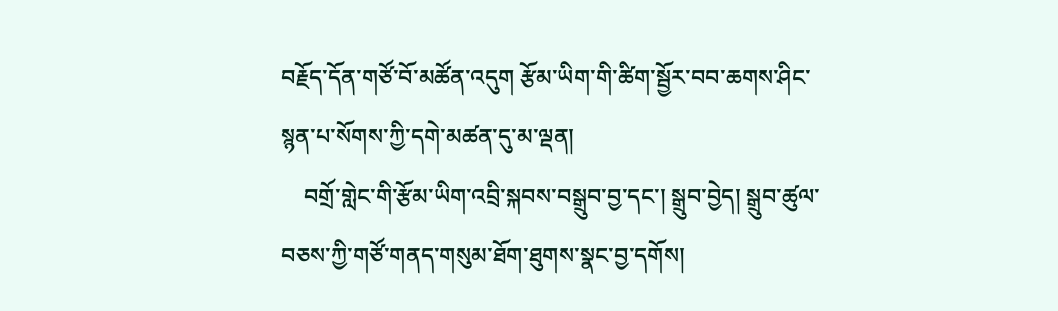བརྗོད་དོན་གཙོ་བོ་མཚོན་འདུག རྩོམ་ཡིག་གི་ཚིག་སྦྱོར་བབ་ཆགས་ཤིང་སྙན་པ་སོགས་ཀྱི་དགེ་མཚན་དུ་མ་ལྡན།
    བགྲོ་གླེང་གི་རྩོམ་ཡིག་འབྲི་སྐབས་བསྒྲུབ་བྱ་དང་། སྒྲུབ་བྱེད། སྒྲུབ་ཚུལ་བཅས་ཀྱི་གཙོ་གནད་གསུམ་ཐོག་ཐུགས་སྣང་བྱ་དགོས།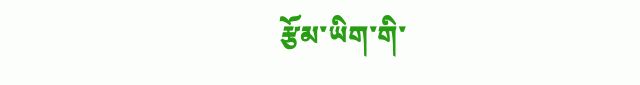རྩོམ་ཡིག་གི་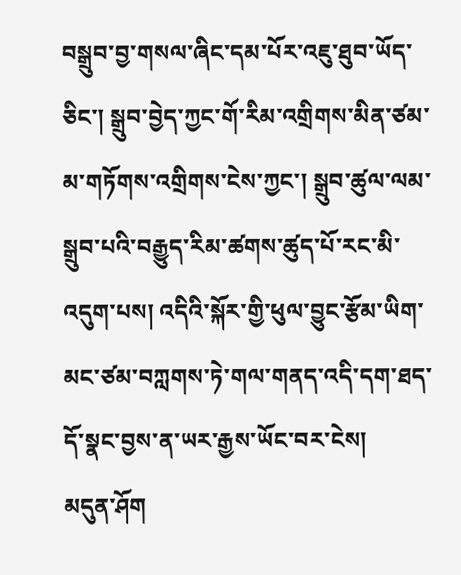བསྒྲུབ་བྱ་གསལ་ཞིང་དམ་པོར་འཇུ་ཐུབ་ཡོད་ཅིང་། སྒྲུབ་བྱེད་ཀྱང་གོ་རིམ་འགྲིགས་མིན་ཙམ་མ་གཏོགས་འགྲིགས་ངེས་ཀྱང་། སྒྲུབ་ཚུལ་ལམ་སྒྲུབ་པའི་བརྒྱུད་རིམ་ཚགས་ཚུད་པོ་རང་མི་འདུག་པས། འདིའི་སྐོར་གྱི་ཕུལ་བྱུང་རྩོམ་ཡིག་མང་ཙམ་བཀླགས་ཏེ་གལ་གནད་འདི་དག་ཐད་དོ་སྣང་བྱས་ན་ཡར་རྒྱས་ཡོང་བར་ངེས།
མདུན་ཤོག